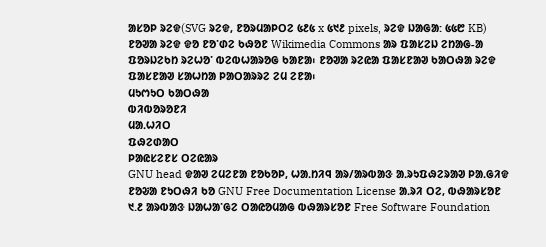ᱟᱥᱚᱞ ᱨᱮᱫ(SVG ᱨᱮᱫ, ᱱᱚᱨᱢᱟᱞᱛᱮ ᱕᱒᱕ x ᱕᱑᱒ pixels, ᱨᱮᱫ ᱡᱟᱜᱟ: ᱕᱕᱘ KB)
ᱱᱚᱣᱟ ᱨᱮᱫ ᱫᱚ ᱱᱚᱸᱰᱮ ᱠᱷᱚᱱ Wikimedia Commons ᱟᱨ ᱯᱟᱥᱮᱡ ᱮᱴᱟᱜ-ᱟ ᱯᱚᱨᱡᱮᱠᱴ ᱨᱮᱦᱚᱸ ᱵᱮᱵᱦᱟᱨᱚᱜ ᱠᱟᱱᱟ᱾ ᱱᱚᱣᱟ ᱨᱮᱭᱟ ᱯᱟᱥᱱᱟᱣ ᱠᱟᱛᱷᱟ ᱨᱮᱫ ᱯᱟᱥᱱᱟᱣ ᱥᱟᱦᱴᱟ ᱞᱟᱛᱟᱨᱨᱮ ᱮᱢ ᱮᱱᱟ᱾
ᱢᱩᱬᱩᱛ ᱠᱟᱛᱷᱟ
ᱵᱤᱵᱚᱨᱚᱱᱤ
ᱢᱟᱹᱦᱤᱛ
ᱯᱷᱮᱰᱟᱛ
ᱞᱟᱭᱥᱮᱱᱥ ᱛᱮᱭᱟᱨ
GNU head ᱫᱟᱣ ᱮᱢᱮᱱᱟ ᱱᱚᱠᱚᱞ, ᱦᱟᱹᱴᱤᱧ ᱟᱨ/ᱟᱨᱵᱟᱝ ᱟᱹᱨᱩᱯᱷᱮᱨᱟᱣ ᱞᱟᱹᱜᱤᱫ ᱱᱚᱶᱟ ᱱᱩᱛᱷᱤ ᱠᱚ GNU Free Documentation License ᱟᱹᱨᱤ ᱛᱮ, ᱵᱷᱟᱨᱥᱚᱱ ᱑.᱒ ᱟᱨᱵᱟᱝ ᱡᱟᱦᱟᱸᱜᱮ ᱛᱟᱭᱚᱢᱟᱜ ᱵᱷᱟᱨᱥᱚᱱ Free Software Foundation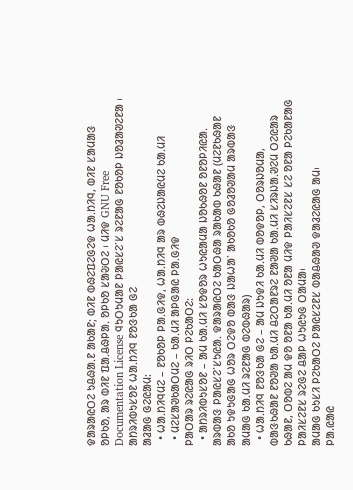ᱫᱟᱨᱟᱭᱛᱮ ᱩᱪᱷᱟᱹᱱ ᱟᱠᱟᱱ; ᱵᱤᱱ ᱵᱷᱮᱯᱮᱜᱮᱫ ᱦᱟᱹᱴᱤᱧ, ᱵᱤᱱ ᱥᱟᱢᱟᱝ ᱚᱞᱠᱚ, ᱟᱨ ᱵᱤᱱ ᱯᱟᱹᱪᱷᱞᱟᱹ ᱚᱞᱠᱚ ᱥᱟᱶᱛᱮ ᱾ ᱢᱤᱫ GNU Free Documentation License ᱧᱩᱛᱩᱢᱟᱱ ᱞᱟᱭᱥᱮᱸᱥ ᱨᱮᱱᱟᱜ ᱱᱚᱠᱚᱞ ᱡᱚᱲᱟᱣᱮᱱᱟ ᱾
ᱟᱴᱨᱤᱵᱩᱥᱚᱱ ᱦᱟᱹᱴᱤᱧ ᱱᱚᱝᱠᱟ ᱜᱮ
ᱟᱲᱟᱜ ᱜᱮᱭᱟᱢ:
  • ᱦᱟᱹᱴᱤᱧᱢᱮ – ᱱᱚᱠᱚᱞ ᱞᱟᱹᱜᱤᱫ, ᱦᱟᱹᱴᱤᱧ ᱟᱨ ᱵᱷᱮᱡᱟᱭᱢᱮ ᱠᱟᱹᱢᱤ
  • ᱢᱮᱥᱟᱣᱠᱟᱛᱢᱮ – ᱠᱟᱹᱢᱤ ᱟᱞᱜᱟᱭ ᱞᱟᱹᱜᱤᱫ
ᱞᱟᱛᱟᱨ ᱨᱮᱭᱟᱜ ᱨᱤᱛ ᱞᱮᱠᱟᱛᱮ:
  • ᱟᱴᱨᱤᱵᱩᱥᱚᱱ – ᱟᱢ ᱠᱟᱹᱢᱤ ᱥᱚᱫᱚᱨ ᱦᱩᱭᱟᱢᱟ ᱡᱚᱠᱷᱚᱱ ᱚᱱᱚᱞᱤᱭᱟᱹ ᱟᱨᱵᱟᱝ ᱞᱟᱭᱥᱮᱸᱥᱩᱭᱟᱹ ᱫᱟᱨᱟᱭᱛᱮ ᱠᱟᱛᱷᱟ ᱨᱟᱠᱟᱵ ᱠᱷᱟᱱ (ᱢᱮᱱᱠᱷᱟᱱ ᱟᱠᱚ ᱩᱫᱩᱜᱟᱜ ᱦᱚᱨ ᱛᱮᱫᱚ ᱵᱟᱝ ᱡᱟᱦᱟᱸ ᱟᱠᱚᱠᱚ ᱜᱚᱲᱚᱣᱟᱢ ᱟᱨᱵᱟᱝ ᱟᱢᱟᱜ ᱠᱟᱹᱢᱤ ᱨᱮᱱᱟᱜ ᱵᱮᱵᱷᱟᱨ)
  • ᱦᱟᱹᱴᱤᱧ ᱱᱚᱝᱠᱟ ᱜᱮ – ᱟᱢ ᱡᱩᱫᱤ ᱠᱟᱹᱢᱤ ᱵᱚᱫᱚᱞ, ᱛᱚᱨᱡᱚᱢᱟ, ᱵᱟᱝᱠᱷᱟᱱ ᱱᱚᱣᱟ ᱠᱟᱹᱢᱤ ᱪᱮᱛᱟᱱᱨᱮ ᱱᱟᱣᱟ ᱠᱟᱹᱢᱤ ᱥᱤᱨᱡᱟᱹᱣᱮᱢ ᱛᱮᱭᱟᱨ ᱠᱷᱟᱱ, ᱛᱚᱵᱮ ᱟᱢ ᱫᱚ ᱚᱱᱟ ᱠᱟᱹᱢᱤ ᱚᱱᱟ ᱢᱤᱫ ᱞᱟᱤᱥᱮᱱᱥ ᱥᱮ ᱚᱱᱟ ᱞᱮᱠᱟᱱᱟᱜ ᱞᱟᱤᱥᱮᱱᱥ ᱨᱮᱜᱮ ᱪᱟᱞ ᱦᱩᱭᱩᱜ ᱛᱟᱢᱟ᱾
ᱟᱢᱟᱜ ᱠᱩᱥᱤ ᱞᱮᱠᱟᱛᱮ ᱞᱟᱭᱥᱮᱱᱥ ᱵᱟᱪᱷᱟᱣ ᱫᱟᱲᱮᱭᱟᱜ ᱟᱢ᱾
ᱞᱟ.ᱭᱟᱭ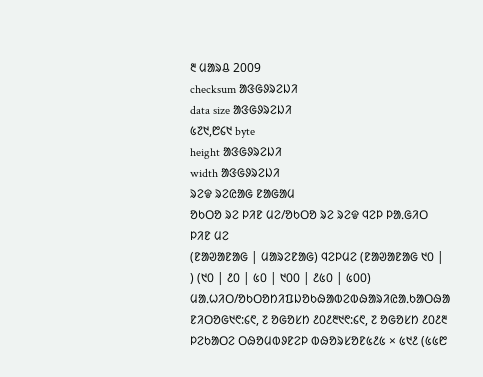᱓ ᱢᱟᱨᱪ 2009
checksum ᱟᱝᱜᱽᱨᱮᱡᱤ
data size ᱟᱝᱜᱽᱨᱮᱡᱤ
᱕᱗᱑,᱘᱔᱑ byte
height ᱟᱝᱜᱽᱨᱮᱡᱤ
width ᱟᱝᱜᱽᱨᱮᱡᱤ
ᱨᱮᱫ ᱨᱮᱭᱟᱜ ᱱᱟᱜᱟᱢ
ᱚᱠᱛᱚ ᱨᱮ ᱞᱤᱱ ᱢᱮ/ᱚᱠᱛᱚ ᱨᱮ ᱨᱮᱫ ᱧᱮᱞ ᱞᱟᱹᱜᱤᱛ ᱞᱤᱱ ᱢᱮ
(ᱱᱟᱣᱟᱱᱟᱜ | ᱢᱟᱨᱮᱱᱟᱜ) ᱧᱮᱞᱢᱮ (ᱱᱟᱣᱟᱱᱟᱜ ᱑᱐ | ) (᱑᱐ | ᱒᱐ | ᱕᱐ | ᱑᱐᱐ | ᱒᱕᱐ | ᱕᱐᱐)
ᱢᱟᱹᱦᱤᱛ/ᱚᱠᱛᱚᱴᱤᱯᱡᱚᱠᱷᱟᱵᱮᱵᱷᱟᱨᱤᱭᱟᱹᱠᱟᱛᱷᱟ
ᱱᱤᱛᱚᱜ᱑᱖:᱔᱖, ᱗ ᱚᱜᱚᱥᱴ ᱒᱐᱒᱓᱑᱖:᱔᱖, ᱗ ᱚᱜᱚᱥᱴ ᱒᱐᱒᱓ ᱞᱮᱠᱟᱛᱮ ᱛᱷᱚᱢᱵᱽᱱᱮᱞ ᱵᱷᱚᱨᱥᱚᱱ᱕᱒᱕ × ᱕᱑᱒ (᱕᱕᱘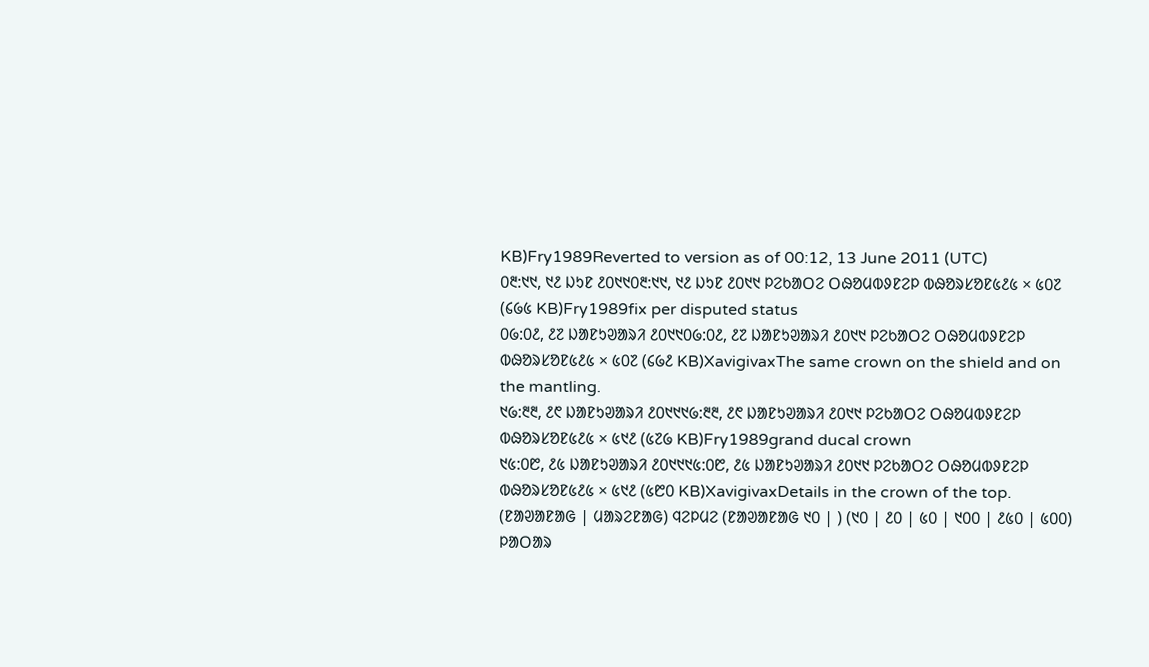KB)Fry1989Reverted to version as of 00:12, 13 June 2011 (UTC)
᱐᱓:᱑᱑, ᱑᱒ ᱡᱩᱱ ᱒᱐᱑᱑᱐᱓:᱑᱑, ᱑᱒ ᱡᱩᱱ ᱒᱐᱑᱑ ᱞᱮᱠᱟᱛᱮ ᱛᱷᱚᱢᱵᱽᱱᱮᱞ ᱵᱷᱚᱨᱥᱚᱱ᱕᱒᱕ × ᱕᱐᱗ (᱔᱙᱕ KB)Fry1989fix per disputed status
᱐᱙:᱐᱒, ᱒᱗ ᱡᱟᱱᱩᱣᱟᱨᱤ ᱒᱐᱑᱑᱐᱙:᱐᱒, ᱒᱗ ᱡᱟᱱᱩᱣᱟᱨᱤ ᱒᱐᱑᱑ ᱞᱮᱠᱟᱛᱮ ᱛᱷᱚᱢᱵᱽᱱᱮᱞ ᱵᱷᱚᱨᱥᱚᱱ᱕᱒᱕ × ᱕᱐᱗ (᱔᱙᱒ KB)XavigivaxThe same crown on the shield and on the mantling.
᱑᱙:᱓᱓, ᱒᱖ ᱡᱟᱱᱩᱣᱟᱨᱤ ᱒᱐᱑᱑᱑᱙:᱓᱓, ᱒᱖ ᱡᱟᱱᱩᱣᱟᱨᱤ ᱒᱐᱑᱑ ᱞᱮᱠᱟᱛᱮ ᱛᱷᱚᱢᱵᱽᱱᱮᱞ ᱵᱷᱚᱨᱥᱚᱱ᱕᱒᱕ × ᱕᱑᱒ (᱕᱗᱙ KB)Fry1989grand ducal crown
᱑᱕:᱐᱘, ᱒᱕ ᱡᱟᱱᱩᱣᱟᱨᱤ ᱒᱐᱑᱑᱑᱕:᱐᱘, ᱒᱕ ᱡᱟᱱᱩᱣᱟᱨᱤ ᱒᱐᱑᱑ ᱞᱮᱠᱟᱛᱮ ᱛᱷᱚᱢᱵᱽᱱᱮᱞ ᱵᱷᱚᱨᱥᱚᱱ᱕᱒᱕ × ᱕᱑᱒ (᱕᱘᱐ KB)XavigivaxDetails in the crown of the top.
(ᱱᱟᱣᱟᱱᱟᱜ | ᱢᱟᱨᱮᱱᱟᱜ) ᱧᱮᱞᱢᱮ (ᱱᱟᱣᱟᱱᱟᱜ ᱑᱐ | ) (᱑᱐ | ᱒᱐ | ᱕᱐ | ᱑᱐᱐ | ᱒᱕᱐ | ᱕᱐᱐)
ᱞᱟᱛᱟᱨ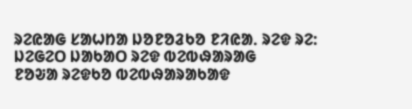ᱨᱮᱭᱟᱜ ᱥᱟᱦᱴᱟ ᱡᱚᱱᱚᱲᱠᱚ ᱱᱤᱭᱟᱹ ᱨᱮᱫ ᱨᱮ:
ᱡᱮᱜᱮᱛ ᱡᱟᱠᱟᱛ ᱨᱮᱫ ᱵᱮᱵᱷᱟᱨᱟᱜ
ᱱᱚᱶᱟ ᱨᱮᱫᱠᱚ ᱵᱮᱵᱷᱟᱨᱟᱠᱟᱫ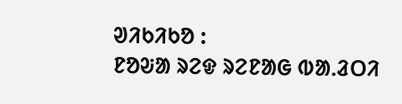ᱣᱤᱠᱤᱠᱚ :
ᱱᱚᱶᱟ ᱨᱮᱫ ᱨᱮᱱᱟᱜ ᱵᱟᱹᱲᱛᱤ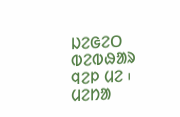ᱡᱮᱜᱮᱛ ᱵᱮᱵᱷᱟᱨ ᱧᱮᱞ ᱢᱮ ᱾
ᱢᱮᱴᱟ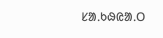ᱥᱟᱹᱠᱷᱭᱟᱹᱛ